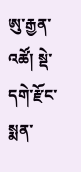ཨུ་རྒྱན་འཚོ། སྡེ་དགེ་རྫོང་སྨན་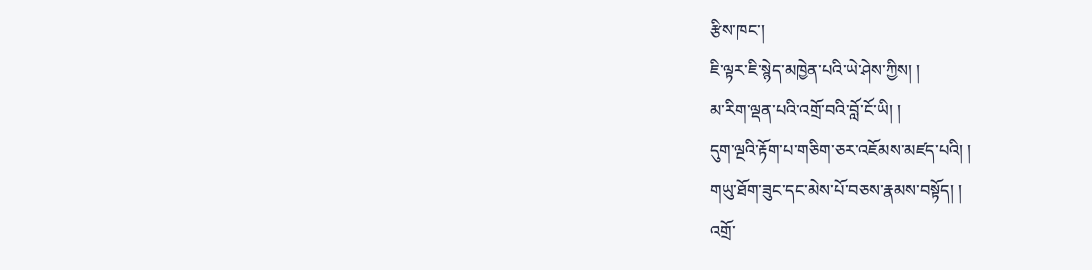རྩིས་ཁང་།
ཇི་ལྟར་ཇི་སྙེད་མཁྱེན་པའི་ཡེ་ཤེས་ཀྱིས། །
མ་རིག་ལྡན་པའི་འགྲོ་བའི་བློ་ངོ་ཡི། །
དུག་ལྔའི་རྟོག་པ་གཅིག་ཅར་འཇོམས་མཛད་པའི། །
གཡུ་ཐོག་ཟུང་དང་མེས་པོ་བཅས་རྣམས་བསྟོད། །
འགྲོ་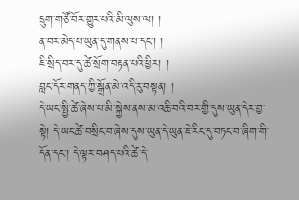དྲུག་གཙོ་བོར་གྱུར་པའི་མི་ལུས་ལ། །
ན་བར་མེད་པ་ཡུན་དུ་གནས་པ་དང་། །
ཇི་སྲིད་བར་དུ་ཚེ་སྲོག་བརྟན་པའི་ཕྱིར། །
བླང་དོར་གནད་ཀྱི་སྒྲོན་མེ་འདི་རུ་བསྟན། །
དེ་ཡང་སྤྱི་ཚེ་ཞེས་པ་མི་སྐྱེས་ནས་མ་འཆི་བའི་བར་གྱི་དུས་ཡུན་དེར་བྱ་སྟེ། དེ་ཡང་ཚེ་བསྲིང་བ་ཞེས་དུས་ཡུན་དེ་ཡུན་ཇེ་རིང་དུ་བཏང་བ་ཞིག་གི་དོན་དང་། དེ་ལྟར་བཤད་པའི་ཚེ་དེ་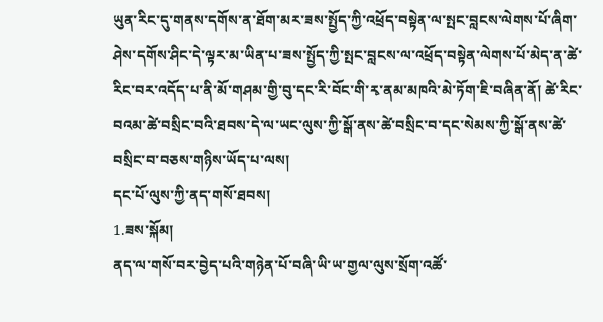ཡུན་རིང་དུ་གནས་དགོས་ན་ཐོག་མར་ཟས་སྤྱོད་ཀྱི་འཕྲོད་བསྟེན་ལ་སྤང་བླངས་ལེགས་པོ་ཞིག་ཤེས་དགོས་ཤིང་དེ་ལྟར་མ་ཡིན་པ་ཟས་སྤྱོད་ཀྱི་སྤང་བླངས་ལ་འཕྲོད་བསྟེན་ལེགས་པོ་མེད་ན་ཚེ་རིང་བར་འདོད་པ་ནི་མོ་གཤམ་གྱི་བུ་དང་རི་བོང་གི་རྭ་ནམ་མཁའི་མེ་ཏོག་ཇི་བཞིན་ནོ། ཚེ་རིང་བའམ་ཚེ་བསྲིང་བའི་ཐབས་དེ་ལ་ཡང་ལུས་ཀྱི་སྒོ་ནས་ཚེ་བསྲིང་བ་དང་སེམས་ཀྱི་སྒོ་ནས་ཚེ་བསྲིང་བ་བཅས་གཉིས་ཡོད་པ་ལས།
དང་པོ་ལུས་ཀྱི་ནད་གསོ་ཐབས།
1.ཟས་སྐོམ།
ནད་ལ་གསོ་བར་བྱེད་པའི་གཉེན་པོ་བཞི་ཡི་ཡ་གྱལ་ལུས་སྲོག་འཚོ་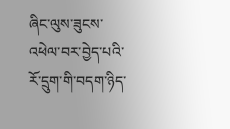ཞིང་ལུས་ཟུངས་འཕེལ་བར་བྱེད་པའི་རོ་དྲུག་གི་བདག་ཉིད་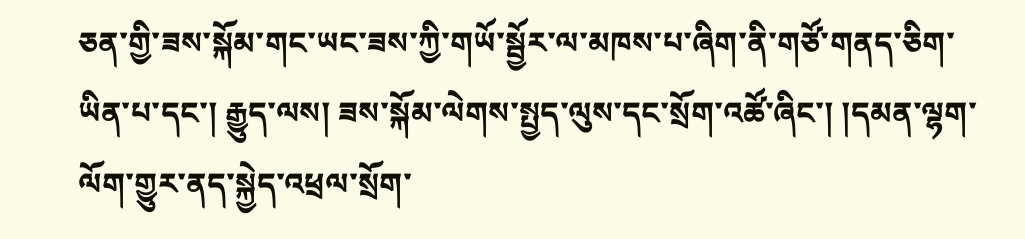ཅན་གྱི་ཟས་སྐོམ་གང་ཡང་ཟས་ཀྱི་གཡོ་སྦྱོར་ལ་མཁས་པ་ཞིག་ནི་གཙོ་གནད་ཅིག་ཡིན་པ་དང་། རྒྱུད་ལས། ཟས་སྐོམ་ལེགས་སྤྱད་ལུས་དང་སྲོག་འཚོ་ཞིང་། །དམན་ལྷག་ལོག་གྱུར་ནད་སྐྱེད་འཕྲལ་སྲོག་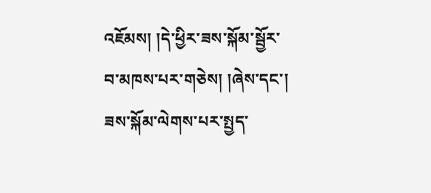འཇོམས། །དེ་ཕྱིར་ཟས་སྐོམ་སྦྱོར་བ་མཁས་པར་གཅེས། །ཞེས་དང་། ཟས་སྐོམ་ལེགས་པར་སྤྱད་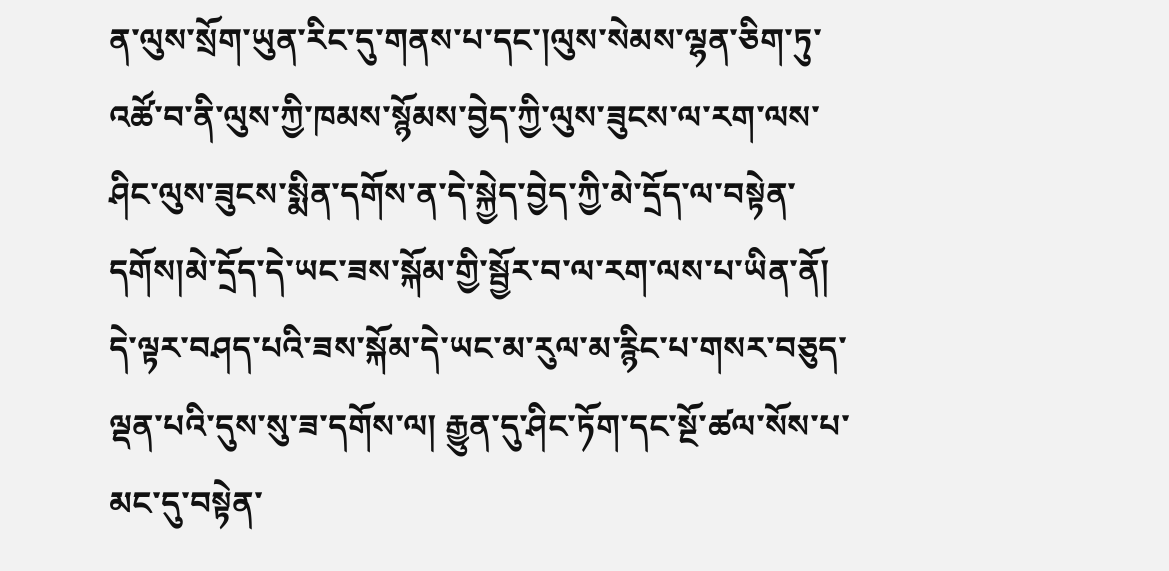ན་ལུས་སྲོག་ཡུན་རིང་དུ་གནས་པ་དང་།ལུས་སེམས་ལྷན་ཅིག་ཏུ་འཚོ་བ་ནི་ལུས་ཀྱི་ཁམས་སྙོམས་བྱེད་ཀྱི་ལུས་ཟུངས་ལ་རག་ལས་ཤིང་ལུས་ཟུངས་སྨིན་དགོས་ན་དེ་སྐྱེད་བྱེད་ཀྱི་མེ་དྲོད་ལ་བསྟེན་དགོས།མེ་དྲོད་དེ་ཡང་ཟས་སྐོམ་གྱི་སྦྱོར་བ་ལ་རག་ལས་པ་ཡིན་ནོ། དེ་ལྟར་བཤད་པའི་ཟས་སྐོམ་དེ་ཡང་མ་རུལ་མ་རྙིང་པ་གསར་བཅུད་ལྡན་པའི་དུས་སུ་ཟ་དགོས་ལ། རྒྱུན་དུ་ཤིང་ཏོག་དང་སྔོ་ཚལ་སོས་པ་མང་དུ་བསྟེན་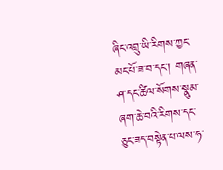ཞིང་འབྲུ་ཡི་རིགས་ཀྱང་མང་པོ་ཟ་བ་དང་། གཞན་ཤ་དང་ཚིལ་སོགས་སྣུམ་ཞག་ཆེ་བའི་རིགས་དང་ཅུང་ཟད་བསྟེན་པ་ལས་ཧ་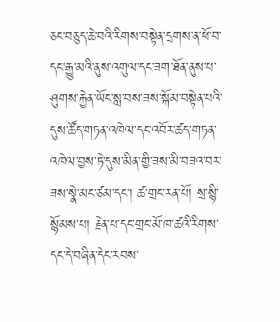ཅང་བཅུད་ཆེ་བའི་རིགས་བསྟེན་དྲགས་ན་ཕོ་བ་དང་རྒྱུ་མའི་ནུས་འགུལ་དང་ཟག་ཐོན་ནུས་པ་ཤུགས་རྐྱེན་ཡོང་སླ་བས་ཟས་སྐོམ་བསྟེན་པའི་དུས་ཚོད་གཏན་འཁེལ་དང་འབོར་ཚད་གཏན་འཁེལ་བྱས་ཏེ་དུས་མིན་གྱི་ཟས་མི་བཟའ་བར་ཟས་སྣེ་མང་ཙམ་དང་། ཚ་གྲང་རན་པོ། སྲ་སྙི་སྙོམས་པ། རྗེན་པ་དང་གྲང་མོ་ཁ་ཚའི་རིགས་དང་དེ་བཞིན་དེང་རབས་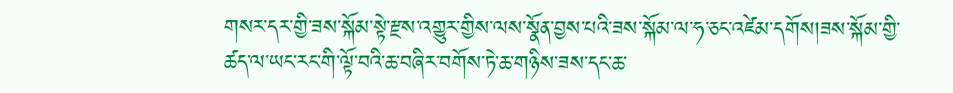གསར་དར་གྱི་ཟས་སྐོམ་སྟེ་རྫས་འགྱུར་གྱིས་ལས་སྣོན་བྱས་པའི་ཟས་སྐོམ་ལ་ཧ་ཅང་འཛེམ་དགོས།ཟས་སྐོམ་གྱི་ཚད་ལ་ཡང་རང་གི་ལྟོ་བའི་ཆ་བཞིར་བགོས་ཏེ་ཆ་གཉིས་ཟས་དང་ཆ་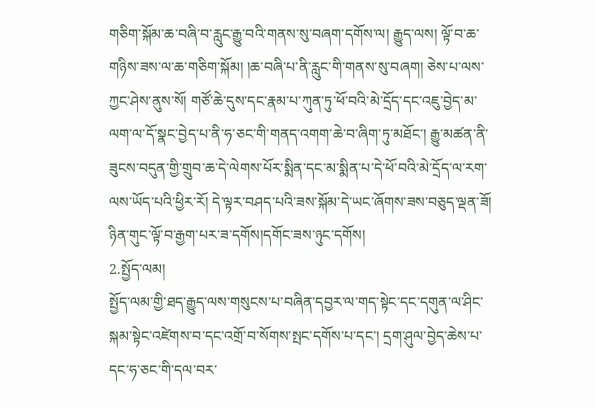གཅིག་སྐོམ་ཆ་བཞི་བ་རླུང་རྒྱུ་བའི་གནས་སུ་བཞག་དགོས་ལ། རྒྱུད་ལས། ལྟོ་བ་ཆ་གཉིས་ཟས་ལ་ཆ་གཅིག་སྐོམ། །ཆ་བཞི་པ་ནི་རླུང་གི་གནས་སུ་བཞག། ཅེས་པ་ལས་ཀྱང་ཤེས་ནུས་སོ། གཙོ་ཆེ་དུས་དང་རྣམ་པ་ཀུན་ཏུ་ཕོ་བའི་མེ་དྲོད་དང་འཇུ་བྱེད་མ་ལག་ལ་དོ་སྣང་བྱེད་པ་ནི་ཧ་ཅང་གི་གནད་འགག་ཆེ་བ་ཞིག་ཏུ་མཐོང་། རྒྱུ་མཚན་ནི་ཟུངས་བདུན་གྱི་གྲུབ་ཆ་དེ་ལེགས་པོར་སྨིན་དང་མ་སྨིན་པ་དེ་ཕོ་བའི་མེ་དྲོད་ལ་རག་ལས་ཡོད་པའི་ཕྱིར་རོ། དེ་ལྟར་བཤད་པའི་ཟས་སྐོམ་དེ་ཡང་ཞོགས་ཟས་བཅུད་ལྡན་ཟོ། ཉིན་གུང་ལྟོ་བ་རྒྱག་པར་ཟ་དགོས།དགོང་ཟས་ཉུང་དགོས།
2.སྤྱོད་ལམ།
སྤྱོད་ལམ་གྱི་ཐད་རྒྱུད་ལས་གསུངས་པ་བཞིན་དབྱར་ལ་གད་སྟེང་དང་དགུན་ལ་ཤིང་སྐམ་སྟེང་འཛེགས་བ་དང་འགྲོ་བ་སོགས་སྤང་དགོས་པ་དང་། དྲག་ཤུལ་བྱེད་ཆེས་པ་དང་ཧ་ཅང་གི་དལ་བར་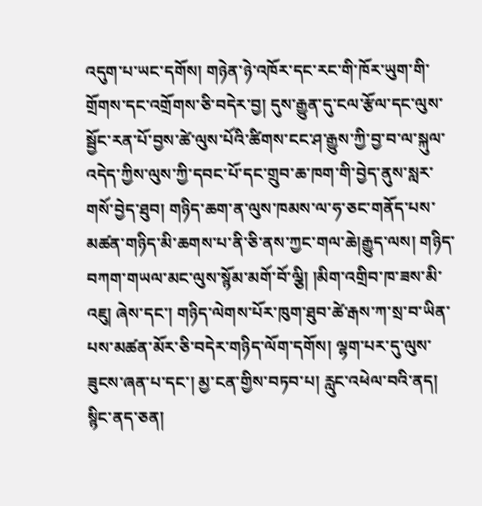འདུག་པ་ཡང་དགོས། གཉེན་ཉེ་འཁོར་དང་རང་གི་ཁོར་ཡུག་གི་གྲོགས་དང་འགྲོགས་ཅི་བདེར་བྱ། དུས་རྒྱུན་དུ་ངལ་རྩོལ་དང་ལུས་སྦྱོང་རན་པོ་བྱས་ཚེ་ལུས་པོའི་ཚིགས་ངང་ཤ་རྒྱུས་ཀྱི་བྱ་བ་ལ་སྐུལ་འདེད་ཀྱིས་ལུས་ཀྱི་དབང་པོ་དང་གྲུབ་ཆ་ཁག་གི་བྱེད་ནུས་སླར་གསོ་བྱེད་ཐུབ། གཉིད་ཆག་ན་ལུས་ཁམས་ལ་ཧ་ཅང་གནོད་པས་མཚན་གཉིད་མི་ཆགས་པ་ནི་ཅི་ནས་ཀྱང་གལ་ཆེ།རྒྱུད་ལས། གཉིད་བཀག་གཡལ་མང་ལུས་སྙོམ་མགོ་བོ་ལྕི། །མིག་འགྲིབ་ཁ་ཟས་མི་འཇུ། ཞེས་དང་། གཉིད་ལེགས་པོར་ཁུག་ཐུབ་ཚེ་རྒས་ཀ་སྲ་བ་ཡིན་པས་མཚན་མོར་ཅི་བདེར་གཉིད་ལོག་དགོས། ལྷག་པར་དུ་ལུས་ཟུངས་ཞན་པ་དང་། མྱ་ངན་གྱིས་བཏབ་པ། རླུང་འཕེལ་བའི་ནད། སྙིང་ནད་ཅན།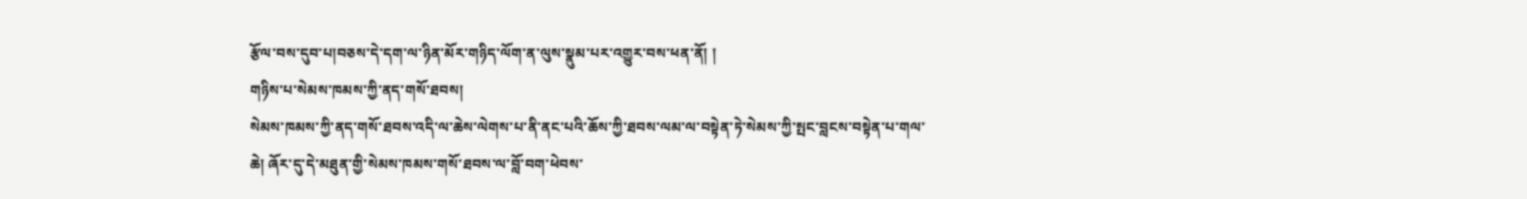རྩོལ་བས་དུབ་པ།བཅས་དེ་དག་ལ་ཉིན་མོར་གཉིད་ལོག་ན་ལུས་སྣུམ་པར་འགྱུར་བས་ཕན་ནོ། །
གཉིས་པ་སེམས་ཁམས་ཀྱི་ནད་གསོ་ཐབས།
སེམས་ཁམས་ཀྱི་ནད་གསོ་ཐབས་འདི་ལ་ཆེས་ལེགས་པ་ནི་ནང་པའི་ཆོས་ཀྱི་ཐབས་ལམ་ལ་བསྟེན་ཏེ་སེམས་ཀྱི་སྤང་བླངས་བསྟེན་པ་གལ་ཆེ། ཞོར་དུ་དེ་མཐུན་གྱི་སེམས་ཁམས་གསོ་ཐབས་ལ་བློ་བག་ཕེབས་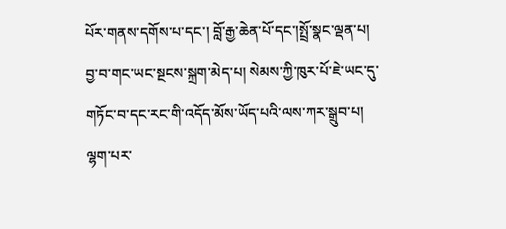པོར་གནས་དགོས་པ་དང་། བློ་རྒྱ་ཆེན་པོ་དང་།སྤྲོ་སྣང་ལྡན་པ། བྱ་བ་གང་ཡང་སྔངས་སྐྲག་མེད་པ། སེམས་ཀྱི་ཁུར་པོ་ཇེ་ཡང་དུ་གཏོང་བ་དང་རང་གི་འདོད་མོས་ཡོད་པའི་ལས་ཀར་སྒྲུབ་པ། ལྷག་པར་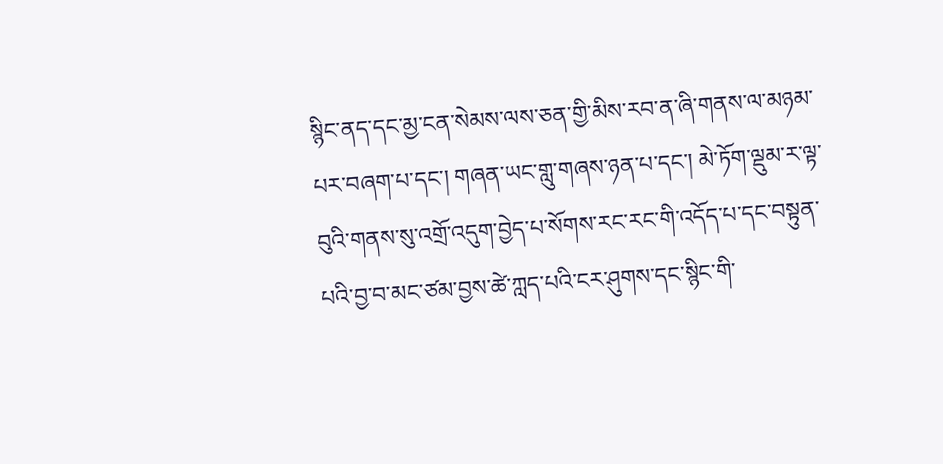སྙིང་ནད་དང་མྱ་ངན་སེམས་ལས་ཅན་གྱི་མིས་རབ་ན་ཞི་གནས་ལ་མཉམ་པར་བཞག་པ་དང་། གཞན་ཡང་གླུ་གཞས་ཉན་པ་དང་། མེ་ཏོག་ལྡུམ་ར་ལྟ་བུའི་གནས་སུ་འགྲོ་འདུག་བྱེད་པ་སོགས་རང་རང་གི་འདོད་པ་དང་བསྟུན་པའི་བྱ་བ་མང་ཙམ་བྱས་ཚེ་ཀླད་པའི་ངར་ཤུགས་དང་སྙིང་གི་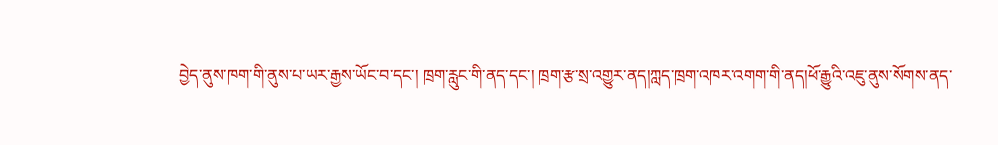བྱེད་ནུས་ཁག་གི་ནུས་པ་ཡར་རྒྱས་ཡོང་བ་དང་། ཁྲག་རླུང་གི་ནད་དང་། ཁྲག་རྩ་སྲ་འགྱུར་ནད།ཀླད་ཁྲག་འཁར་འགག་གི་ནད།ཕོ་རྒྱུའི་འཇུ་ནུས་སོགས་ནད་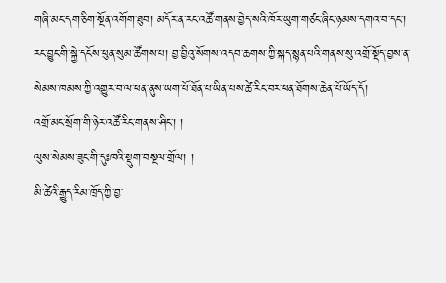གཞི་མང་དག་ཅིག་སྔོན་འགོག་ཐུབ། མདོར་ན་རང་འཚོ་གནས་བྱེད་སའི་ཁོར་ཡུག་གཙང་ཞིང་ཉམས་དགའ་བ་དང་། རང་བྱུང་གི་སྐྱེ་དངོས་ཕུན་སུམ་ཚོགས་པ། བྱ་བྱིའུ་སོགས་འདབ་ཆགས་ཀྱི་སྐད་སྙན་པའི་གནས་སུ་འགྲོ་སྡོད་བྱས་ན་སེམས་ཁམས་ཀྱི་འགྱུར་བ་ལ་ཕན་ནུས་ཡག་པོ་ཐོན་པ་ཡིན་པས་ཚེ་རིང་བར་ཕན་ཐོགས་ཆེན་པོ་ཡོད་དོ།
འགྲོ་མང་སྲོག་གི་ཉེར་འཚོ་རིང་གནས་ཤིང་། །
ལུས་སེམས་ཟུང་གི་དུཿཁའི་སྡུག་བསྔལ་གྲོལ། །
མི་ཚེའི་རྒྱུད་རིམ་ཁྲོད་ཀྱི་བྱ་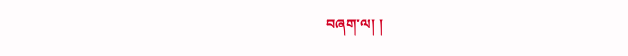བཞག་ལ། །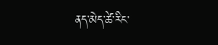ནད་མེད་ཚེ་རིང་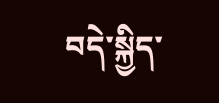བདེ་སྐྱིད་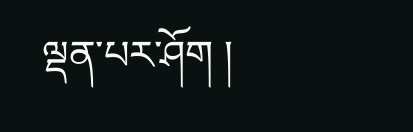ལྡན་པར་ཤོག །